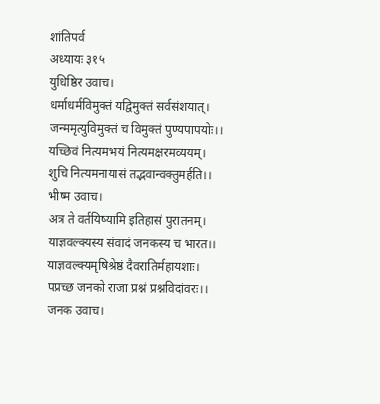शांतिपर्व
अध्यायः ३१५
युधिष्ठिर उवाच।
धर्माधर्मविमुक्तं यद्विमुक्तं सर्वसंशयात्।
जन्ममृत्युविमुक्तं च विमुक्तं पुण्यपापयोः।।
यच्छिवं नित्यमभयं नित्यमक्षरमव्ययम्।
शुचि नित्यमनायासं तद्भवान्वक्तुमर्हति।।
भीष्म उवाच।
अत्र ते वर्तयिष्यामि इतिहासं पुरातनम्।
याज्ञवल्क्यस्य संवादं जनकस्य च भारत।।
याज्ञवल्क्यमृषिश्रेष्ठं दैवरातिर्महायशाः।
पप्रच्छ जनको राजा प्रश्नं प्रश्नविदांवरः।।
जनक उवाच।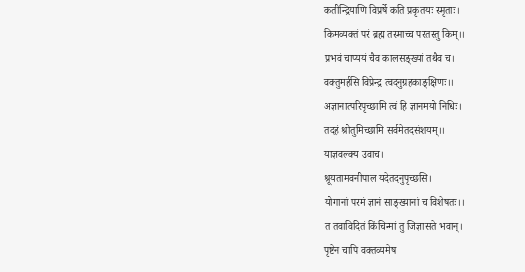कतीन्द्रियाणि विप्रर्षे कति प्रकृतयः स्मृताः।
किमव्यक्तं परं ब्रह्म तस्माच्च परतस्तु किम्।।
प्रभवं चाप्ययं चैव कालसङ्ख्यां तथैव च।
वक्तुमर्हसि विप्रेन्द्र त्वदनुग्रहकाङ्क्षिणः।।
अज्ञानात्परिपृच्छामि त्वं हि ज्ञानमयो निधिः।
तदहं श्रोतुमिच्छामि सर्वमेतदसंशयम्।।
याज्ञवल्क्य उवाच।
श्रूयतामवनीपाल यदेतदनुपृच्छसि।
योगानां परमं ज्ञानं साङ्ख्यानां च विशेषतः।।
त तवाविदितं किंचिन्मां तु जिज्ञासते भवान्।
पृष्टेन चापि वक्तव्यमेष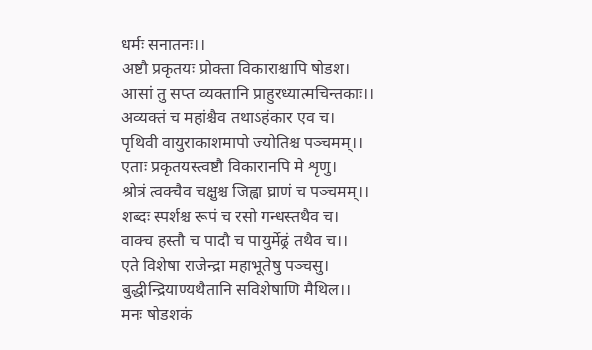धर्मः सनातनः।।
अष्टौ प्रकृतयः प्रोक्ता विकाराश्चापि षोडश।
आसां तु सप्त व्यक्तानि प्राहुरध्यात्मचिन्तकाः।।
अव्यक्तं च महांश्चैव तथाऽहंकार एव च।
पृथिवी वायुराकाशमापो ज्योतिश्च पञ्चमम्।।
एताः प्रकृतयस्त्वष्टौ विकारानपि मे शृणु।
श्रोत्रं त्वक्चैव चक्षुश्च जिह्वा घ्राणं च पञ्चमम्।।
शब्दः स्पर्शश्च रूपं च रसो गन्धस्तथैव च।
वाक्च हस्तौ च पादौ च पायुर्मेढ्रं तथैव च।।
एते विशेषा राजेन्द्रा महाभूतेषु पञ्चसु।
बुद्धीन्द्रियाण्यथैतानि सविशेषाणि मैथिल।।
मनः षोडशकं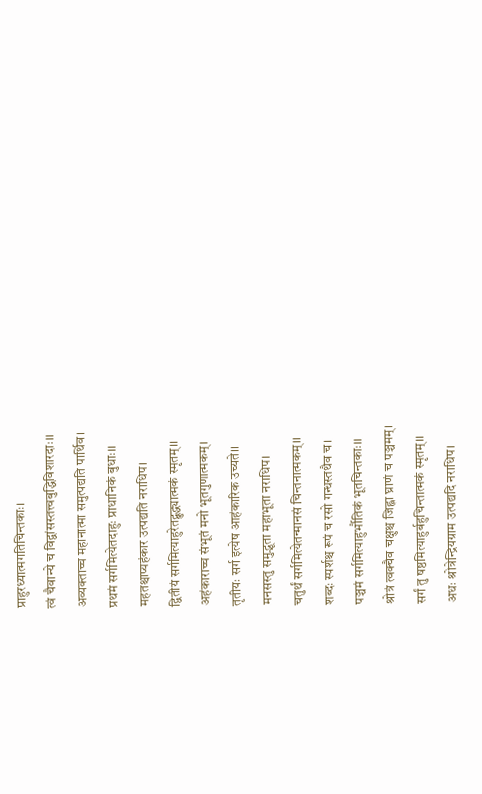प्राहुरध्यात्मगतिचिन्तकाः।
त्वं चैवान्ये च विद्वांसस्तत्त्वबुद्धिविशारदाः।।
अव्यक्ताच्च महानात्मा समुत्पद्यति पार्थिव।
प्रथमं सर्गमित्येतदाहुः प्राधानिकं बुधाः।।
महतश्चाप्यहंकार उत्पद्यति नराधिप।
द्वितीयं सर्गमित्याहुरेतद्बुद्ध्यात्मकं स्मृतम्।।
अहंकाराच्च संभूतं मनो भूतगुणात्मकम्।
तृतीयः सर्ग इत्येष आहंकारिक उच्यते।।
मनसस्तु समुद्भूता महाभूता नराधिप।
चतुर्थं सर्गमित्येतन्मानसं चिन्तनात्मकम्।।
शब्दः स्पर्शश्च रूपं च रसो गन्धस्तथैव च।
पञ्चमं सर्गमित्याहुर्भौतिकं भूतचिन्तकाः।।
श्रोत्रं त्वक्चैव चक्षुश्च जिह्वा घ्राणं च पञ्चमम्।
सर्गं तु षष्ठमित्याहुर्बहुचिन्तात्मकं स्मृतम्।।
अधः श्रोत्रेन्द्रियग्राम उत्पद्यदि नराधिप।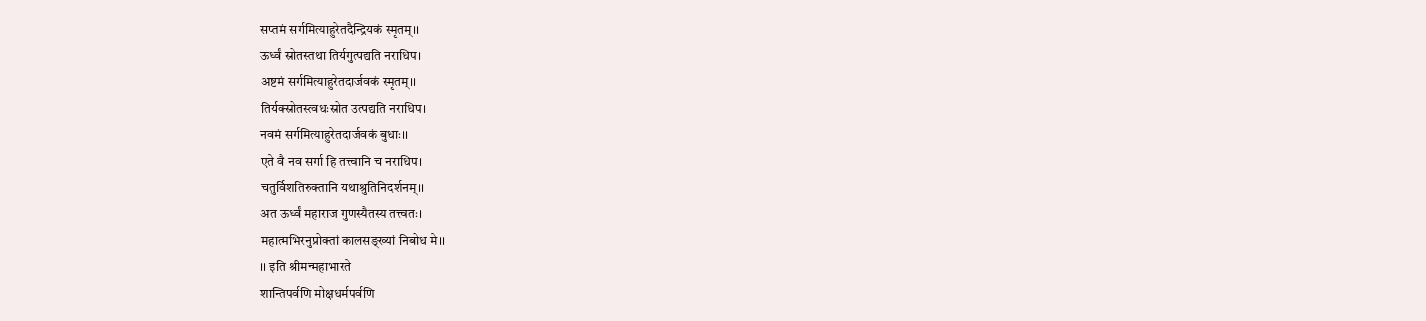सप्तमं सर्गमित्याहुरेतदैन्द्रियकं स्मृतम्।।
ऊर्ध्वं स्रोतस्तथा तिर्यगुत्पद्यति नराधिप।
अष्टमं सर्गमित्याहुरेतदार्जवकं स्मृतम्।।
तिर्यक्स्रोतस्त्वधःस्रोत उत्पद्यति नराधिप।
नवमं सर्गमित्याहुरेतदार्जवकं बुधाः।।
एते वै नव सर्गा हि तत्त्वानि च नराधिप।
चतुर्विशतिरुक्तानि यथाश्रुतिनिदर्शनम्।।
अत ऊर्ध्वं महाराज गुणस्यैतस्य तत्त्वतः।
महात्मभिरनुप्रोक्तां कालसङ्ख्यां निबोध मे।।
।। इति श्रीमन्महाभारते
शान्तिपर्वणि मोक्षधर्मपर्वणि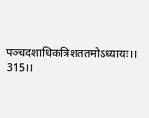पञ्चदशाधिकत्रिशततमोऽध्यायः।। 315।।